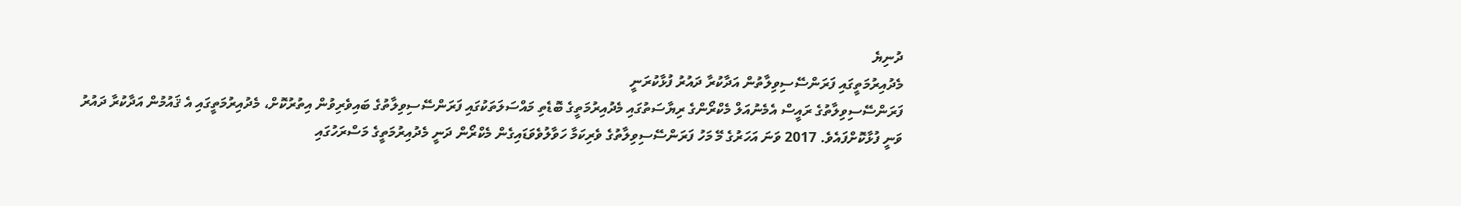ދުނިޔެ
މެދުއިރުމަތީގައި ފަރަންސޭސިވިލާތުން އަދާކުރާ ދައުރު ފުޅާކުރަނީ
ފަރަންސޭސިވިލާތުގެ ރައީސް އެމެނުއަލް މެކްރޯންގެ ރިޔާސަތުގައި މެދުއިރުމަތީގެ ބޮޑެތި މައްސަލަތަކުގައި ފަރަންސޭސިވިލާތުގެ ބައިވެރިވުން އިތުރުކޮށް، މެދުއިރުމަތީގައި އެ ޤައުމުން އަދާކުރާ ދައުރު ވަނީ ފުޅާކޮށްފައެވެ. 2017 ވަނަ އަހަރުގެ މޭ މަހު ފަރަންސޭސިވިލާތުގެ ވެރިކަމާ ހަވާލުވެވަޑައިގެން މެކްރޯން ދަނީ މެދުއިރުމަތީގެ މަސްރަހުގައި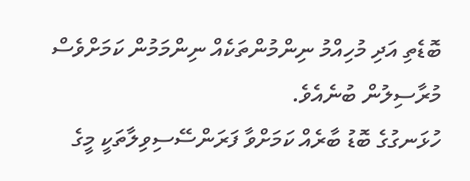ބޮޑެތި އަދި މުހިއްމު ނިންމުންތަކެއް ނިންމަމުން ކަމަށްވެސް މުރާސިލުން ބުނެއެވެ.
ހުޅަނގުގެ ބޮޑު ބާރެއް ކަމަށްވާ ފަރަންސޭސިވިލާތަކީ މީގެ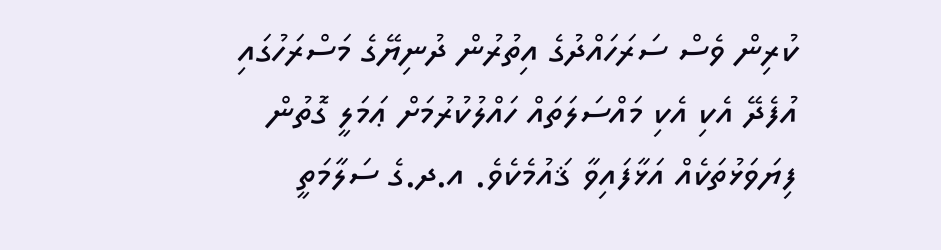ކުރިން ވެސް ސަރަހައްދުގެ އިތުރުން ދުނިޔޭގެ މަސްރަހުގައި އުފެދޭ އެކި އެކި މައްސަލަތައް ހައްލުކުރުމަށް ޢަމަލީ ގޮތުން ފިޔަވަޅުތަކެއް އަޅާފައިވާ ޤައުމެކެވެ. އ.ދ.ގެ ސަލާމަތީ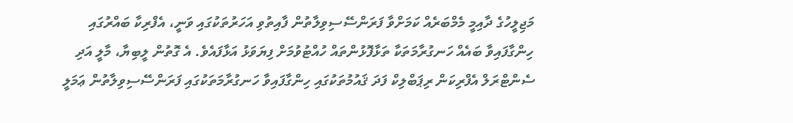މަޖިލީހުގެ ދާއިމީ މެމްބަރެއް ކަމަށްވާ ފަރަންސޭސިވިލާތުން ފާއިތުވި އަހަރުތަކުގައި ވަނީ، އެފްރިކާ ބައްރުގައި ހިންގާފައިވާ ބައެއް ހަނގުރާމަތަކާ ތަޅާފޮޅުންތައް ހުއްޓުވުމަށް ފިޔަވަޅު އަޅާފައެވެ. އެ ގޮތުން ލީބިޔާ، މާލީ އަދި ސެންޓްރަލް އެފްރިކަން ރިޕަބްލިކް ފަދަ ޤައުމުތަކުގައި ހިންގާފައިވާ ހަނގުރާމަތަކުގައި ފަރަންސޭސިވިލާތުން ޢަމަލީ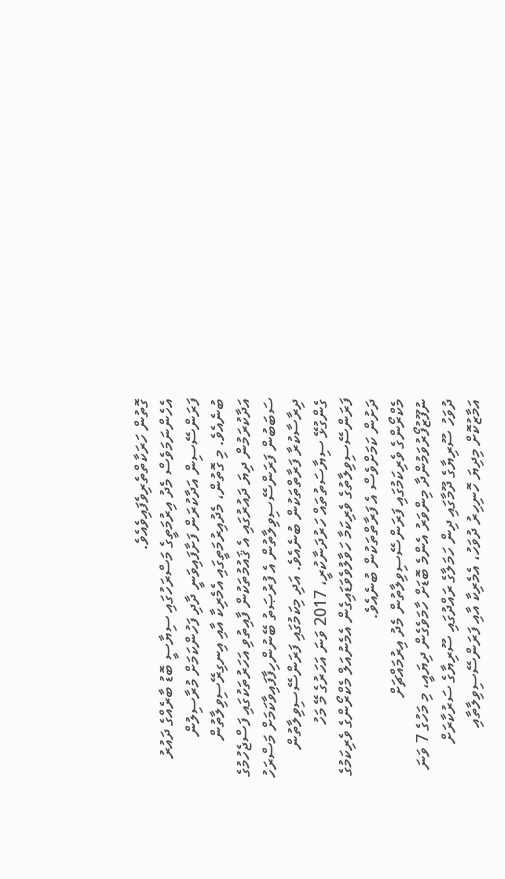ގޮތުން ހަރަކާތްތެރިވެފައިވެއެވެ.
އެހެންނަމަވެސް މެދު އިރުމަތީގެ މަސްރަހުގައި ސިޔާސީ ބޮޑު ބާރެއްގެ ދައުރު ފަރަންސޭސިން އަދާކުރަން ފަށާފައިވަނީ ދާދި ފަހުންކަމަށް މުރާސިލުން ބުނެއެވެ. މި ގޮތުން، މެދުއިރުމަތީގައި އެމެރިކާ އާއި އިނގިރޭސިވިލާތުން އަދާކުރަމުން ދިޔަ ދައުރުގައި އެ ޤައުމުތަކުން ފާއިތުވި އަހަރުތަކުގައި ފަސްޖެހުމުގެ ސަބަބުން ފަރަންސޭސިވިލާތުން އެ ފުރުޞަތު ބޭނުންހިފާފައިވާކަމަށް މަސްރަހު ދިރާސާކުރާ ފަރާތްތަކުން ބުނެއެވެ. އަދި މިކަމުގައި ފަރަންސޭސިވިލާތުން ގެންގުޅޭ ސިޔާސަތުތައް ހަރުދަނާކުރީ، 2017 ވަނަ އަހަރުގެ މޭ މަހު ފަރަންސޭސިވިލާތުގެ ވެރިކަމާ ހަވާލުވެވަޑައިގެން އެމެނުއަލް މެކްރޯންގެ ވެރިކަމުގެ ދަށުން ކަމަށްވެސް އެ ފަރާތްތަކުން ބުނެއެވެ.
މެކްރޯންގެ ވެރިކަމުގައި ފަރަންސޭސިވިލާތުން މެދު އިރުމައްޗަށް ނުފޫޒުފޯރުވަމުންދާ މިންވަރު އެންމެ ބޮޑަށް ހާމަވެގެން ދިޔައީ، މި މަހުގެ 7 ވަނަ ދުވަހު ސޫރިޔާގެ ދޫމާގައި ދިން ހަމަލާގެ ރައްދުގައި ސޫރިޔާގެ ސަރުކާރަށް އަމާޒުކޮށް މިދިޔަ ހޮނިހިރު ދުވަހު، އެމެރިކާ އާއި ފަރަންސޭސިވިލާތާއި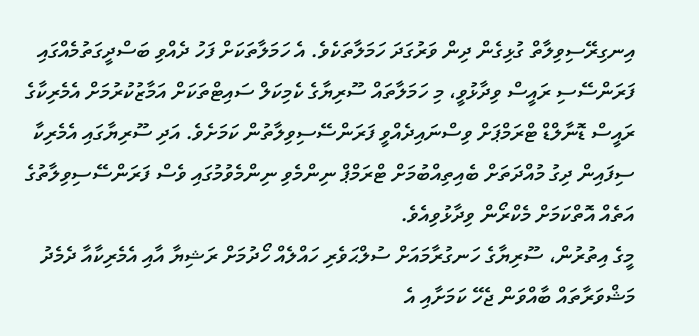އިނގިރޭސިވިލާތް ގުޅިގެން ދިން ވަރުގަދަ ހަމަލާތަކެވެ. އެ ހަމަލާތަކަށް ފަހު ދެއްވި ބަސްދީގަތުމެއްގައި ފަރަންސޭސި ރައީސް ވިދާޅުވީ، މި ހަމަލާތައް ސޫރިޔާގެ ކެމިކަލް ސައިޓްތަކަށް އަމާޒުކުރުމަށް އެމެރިކާގެ ރައީސް ޑޮނާލްޑް ޓްރަމްޕަށް ވިސްނައިދެއްވީ ފަރަންސޭސިވިލާތުން ކަމަށެވެ. އަދި ސޫރިޔާގައި އެމެރިކާ ސިފައިން ދިގު މުއްދަތަށް ބެއިތިއްބުމަށް ޓްރަމްޕް ނިންމެވި ނިންމެވުމުގައި ވެސް ފަރަންސޭސިވިލާތުގެ އަތެއް އޮތްކަމަށް މެކްރޯން ވިދާޅުވިއެވެ.
މީގެ އިތުރުން، ސޫރިޔާގެ ހަނގުރާމައަށް ސުލްޙަވެރި ހައްލެއް ހޯދުމަށް ރަޝިޔާ އާއި އެމެރިކާއާ ދެމެދު މަޝްވަރާތައް ބާއްވަން ޖެހޭ ކަމަށާއި އެ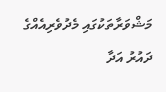މަޝްވަރާތަކުގައި މެދުވެރިއެއްގެ ދައުރު އަދާ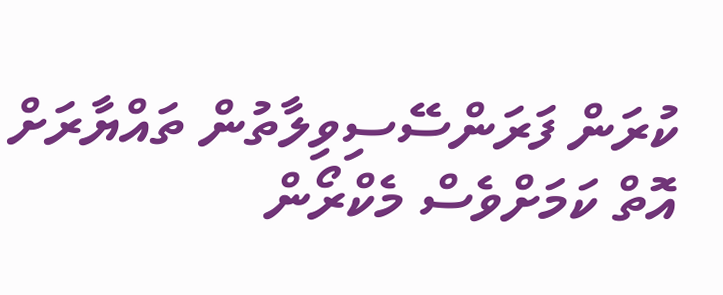ކުރަން ފަރަންސޭސިވިލާތުން ތައްޔާރަށް އޮތް ކަމަށްވެސް މެކްރޯން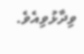ވިދާޅުވިއެވެ.